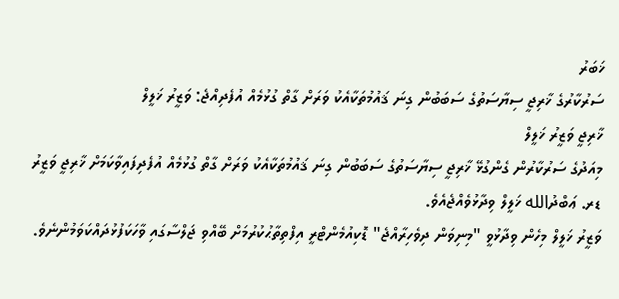ޚަބަރު
ސަރުކާރުގެ ޚާރިޖީ ސިޔާސަތުގެ ސަބަބުން ގިނަ ޤައުމުތަކާއެކު ވަރަށް ގާތް ގުޅުމެއް އުފެދިއްޖެ: ވަޒީރު ޚަލީލް
ޚާރިޖީ ވަޒީރު ޚަލީލް
މިއަދުގެ ސަރުކާރުން ގެންގުޅޭ ޚާރިޖީ ސިޔާސަތުގެ ސަބަބުން ގިނަ ޤައުމުތަކާއެކު ވަރަށް ގާތް ގުޅުމެއް އުފެދިފައިވާކަމަށް ޚާރިޖީ ވަޒީރު ޑރ. ޢަބްދުالله ޚަލީލް ވިދާޅުވެއްޖެއެވެ.
ވަޒީރު ޚަލީލް މިހެން ވިދާޅުވީ "މިނިވަން ދިވެހިރާއްޖެ" ޑޮކިއުމެންޓްރީ އިފްތިތާޙުކުރުމަށް ބޭއްވި ޖަލްސާގައި ވާހަކަފުޅުދައްކަވަމުންނެވެ.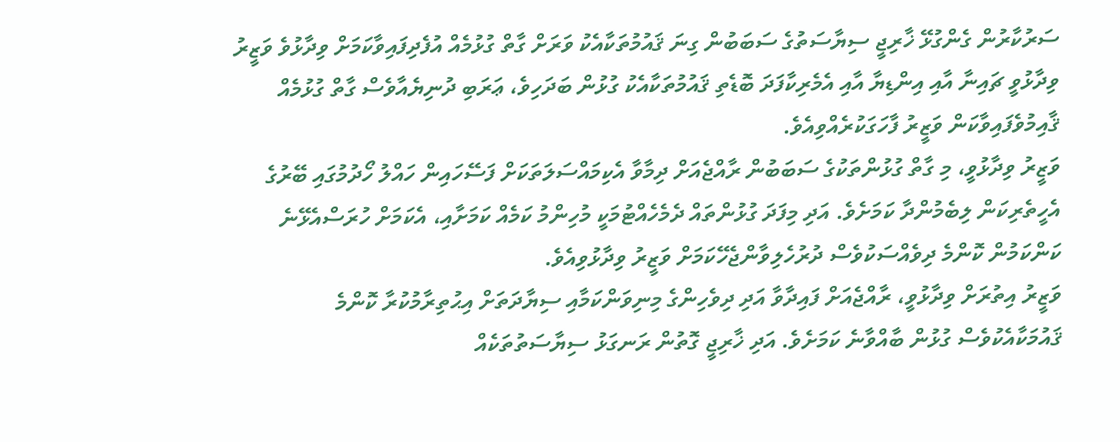ސަރުކާރުން ގެންގުޅޭ ޚާރިޖީ ސިޔާސަތުގެ ސަބަބުން ގިނަ ޤައުމުތަކާއެކު ވަރަށް ގާތް ގުޅުމެއް އުފެދިފައިވާކަމަށް ވިދާޅުވެ ވަޒީރު ވިދާޅުވީ ޗައިނާ އާއި އިންޑިޔާ އާއި އެމެރިކާފަދަ ބޮޑެތި ޤައުމުތަކާއެކު ގުޅުން ބަދަހިވެ، ޢަރަބި ދުނިޔެއާވެސް ގާތް ގުޅުމެއް ޤާއިމުވެފައިވާކަން ވަޒީރު ފާހަގަކުރެއްވިއެވެ.
ވަޒީރު ވިދާޅުވީ، މި ގާތް ގުޅުންތަކުގެ ސަބަބުން ރާއްޖެއަށް ދިމާވާ އެކިމައްސަލަތަކަށް ފަސޭހައިން ހައްލު ހޯދުމުގައި ބޭރުގެ އެހީތެރިކަން ލިބެމުންދާ ކަމަށެވެ. އަދި މިފަދަ ގުޅުންތައް ދެމެހެއްޓުމަކީ މުހިންމު ކަމެއް ކަމަށާއި، އެކަމަށް ހުރަސްއެޅޭނެ ކަންކަމުން ކޮންމެ ދިވެއްސަކުވެސް ދުރުހެލިވާންޖެހޭކަމަށް ވަޒީރު ވިދާޅުވިއެވެ.
ވަޒީރު އިތުރަށް ވިދާޅުވީ، ރާއްޖެއަށް ފައިދާވާ އަދި ދިވެހިންގެ މިނިވަންކަމާއި ސިޔާދަތަށް އިޙުތިރާމުކުރާ ކޮންމެ ޤައުމަކާއެކުވެސް ގުޅުން ބާއްވާނެ ކަމަށެވެ. އަދި ޚާރިޖީ ގޮތުން ރަނގަޅު ސިޔާސަތުތަކެއް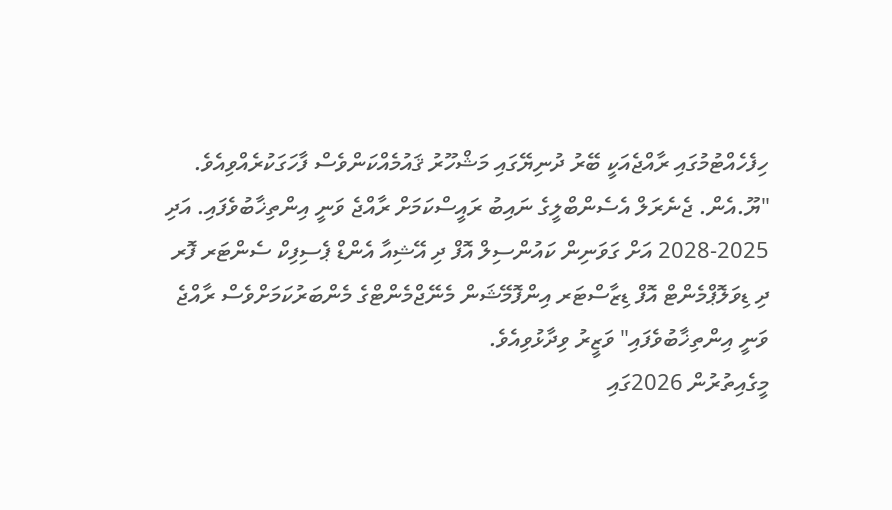ހިފެހެއްޓުމުގައި ރާއްޖެއަކީ ބޭރު ދުނިޔޭގައި މަޝްހޫރު ޤައުމެއްކަންވެސް ފާހަގަކުރެއްވިއެވެ.
"ޔޫ.އެން. ޖެނެރަލް އެސެންބްލީގެ ނައިބު ރައީސްކަމަށް ރާއްޖެ ވަނީ އިންތިޚާބުވެފައި. އަދި 2025-2028 އަށް ގަވަނިން ކައުންސިލް އޮފް ދި އޭޝިއާ އެންޑް ޕެސިފިކް ސެންޓަރ ފޮރ ދި ޑިވަލޮޕްމެންޓް އޮފް ޑިޒާސްޓަރ އިންފޮމޭޝަން މެނޭޖްމެންޓްގެ މެންބަރުކަމަށްވެސް ރާއްޖެ ވަނީ އިންތިޚާބުވެފައި" ވަޒީރު ވިދާޅުވިއެވެ.
މީގެއިތުރުން 2026ގައި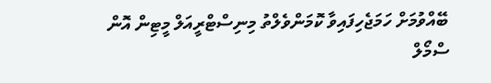ބޭއްވުމަށް ހަމަޖެހިފައިވާ ކޮމަންވެލްތު މިނިސްޓްރީއަލް މީޓިން އޮން ސްމޯލް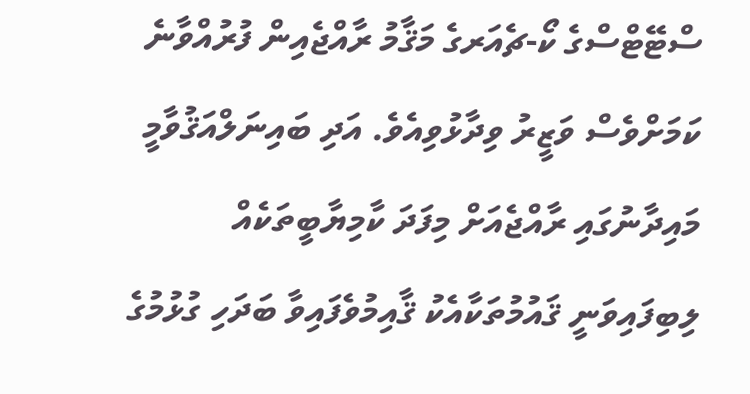ސްޓޭޓްސްގެ ކޯ-ޗެއަރގެ މަޤާމު ރާއްޖެއިން ފުރުއްވާނެ ކަމަށްވެސް ވަޒީރު ވިދާޅުވިއެވެ. އަދި ބައިނަލްއަޤުވާމީ މައިދާނުގައި ރާއްޖެއަށް މިފަދަ ކާމިޔާބީތަކެއް ލިބިފައިވަނީ ޤައުމުތަކާއެކު ޤާއިމުވެފައިވާ ބަދަހި ގުޅުމުގެ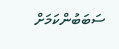ސަބަބުންކަމަށް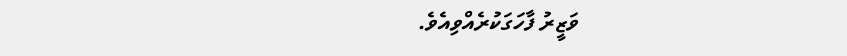ވަޒީރު ފާހަގަކުރެއްވިއެވެ.